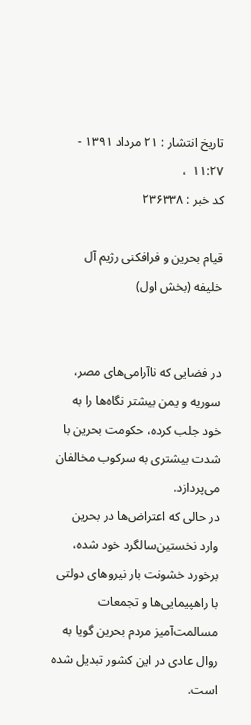تاریخ انتشار : ۲۱ مرداد ۱۳۹۱ - ۱۱:۲۷  ،
کد خبر : ۲۳۶۳۳۸

قیام بحرین و فرافکنی رژیم آل خلیفه (بخش اول)


در فضایی که ناآرامی‌های مصر، سوریه و یمن بیشتر نگاه‌ها را به خود جلب کرده، حکومت بحرین با شدت بیشتری به سرکوب مخالفان می‌پردازد.
در حالی که اعتراض‌ها در بحرین وارد نخستین‌سالگرد خود شده، برخورد خشونت بار نیروهای دولتی با راهپیمایی‌ها و تجمعات مسالمت‌آمیز مردم بحرین گویا به روال عادی در این کشور تبدیل شده است.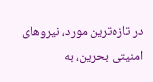در تازه‌ترین مورد، نیروهای امنیتی بحرین، به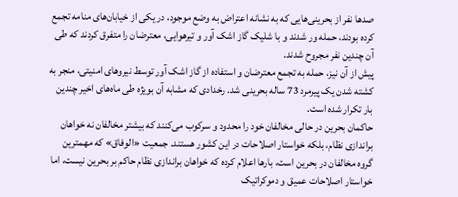صدها نفر از بحرینی‌هایی که به نشانه اعتراض به وضع موجود، در یکی از خیابان‌های منامه تجمع کرده بودند، حمله ور شدند و با شلیک گاز اشک آور و تیرهوایی، معترضان را متفرق کردند که طی آن چندین نفر مجروح شدند.
پیش از آن نیز، حمله به تجمع معترضان و استفاده از گاز اشک آور توسط نیروهای امنیتی، منجر به کشته شدن یک پیرمرد 73 ساله بحرینی شد. رخدادی که مشابه آن بویژه طی ماه‌های اخیر چندین بار تکرار شده است.
حاکمان بحرین در حالی مخالفان خود را محدود و سرکوب می‌کنند که بیشتر مخالفان نه خواهان براندازی نظام، بلکه خواستار اصلاحات در این کشور هستند. جمعیت «الوفاق» که مهمترین گروه مخالفان در بحرین است، بارها اعلام کرده که خواهان براندازی نظام حاکم بر بحرین نیست، اما خواستار اصلاحات عمیق و دموکراتیک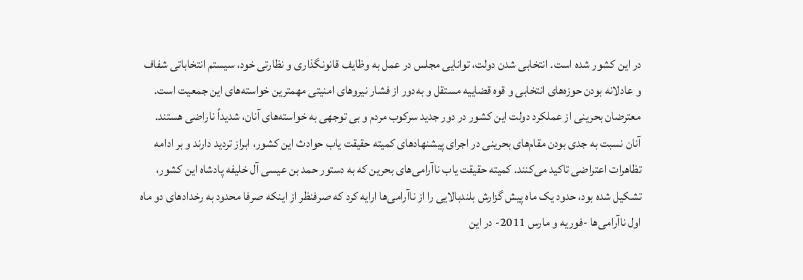در این کشور شده است. انتخابی شدن دولت، توانایی مجلس در عمل به وظایف قانونگذاری و نظارتی خود، سیستم انتخاباتی شفاف و عادلانه بودن حوزه‌های انتخابی و قوه قضاییه مستقل و به‌دور از فشار نیروهای امنیتی مهمترین خواسته‌های این جمعیت است.
معترضان بحرینی از عملکرد دولت این کشور در دور جدید سرکوب مردم و بی توجهی به خواسته‌های آنان، شدیداً ناراضی هستند.
آنان نسبت به جدی بودن مقام‌های بحرینی در اجرای پیشنهادهای کمیته حقیقت یاب حوادث این کشور، ابراز تردید دارند و بر ادامه تظاهرات اعتراضی تاکید می‌کنند. کمیته حقیقت یاب ناآرامی‌های بحرین که به دستور حمد بن عیسی آل خلیفه پادشاه این کشور، تشکیل شده بود، حدود یک ماه پیش گزارش بلندبالایی را از ناآرامی‌ها ارایه کرد که صرفنظر از اینکه صرفا محدود به رخدادهای دو ماه اول ناآرامی‌ها -فوریه و مارس 2011- در این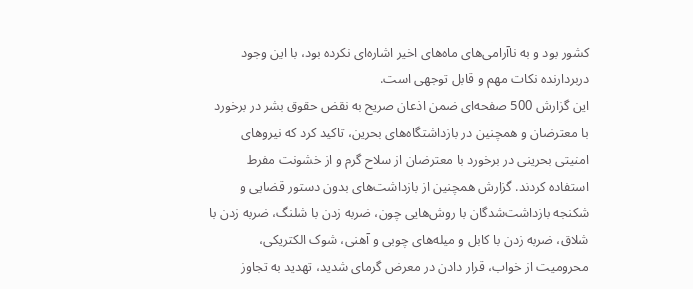کشور بود و به ناآرامی‌های ماه‌های اخیر اشاره‌ای نکرده بود، با این وجود دربردارنده نکات مهم و قابل توجهی است.
این گزارش 500 صفحه‌ای ضمن اذعان صریح به نقض حقوق بشر در برخورد با معترضان و همچنین در بازداشتگاه‌های بحرین، تاکید کرد که نیروهای امنیتی بحرینی در برخورد با معترضان از سلاح گرم و از خشونت مفرط استفاده کردند. گزارش همچنین از بازداشت‌های بدون دستور قضایی و شکنجه بازداشت‌شدگان با روش‌هایی چون، ضربه زدن با شلنگ، ضربه زدن با شلاق، ضربه زدن با کابل و میله‌های چوبی و آهنی، شوک الکتریکی، محرومیت از خواب، قرار دادن در معرض گرمای شدید، تهدید به تجاوز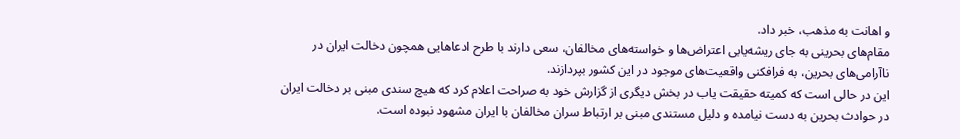و اهانت به مذهب، خبر داد.
مقام‌های بحرینی به جای ریشه‌یابی اعتراض‌ها و خواسته‌های مخالفان، سعی دارند با طرح ادعاهایی همچون دخالت ایران در ناآرامی‌های بحرین، به فرافکنی واقعیت‌های موجود در این کشور بپردازند.
این در حالی است که کمیته حقیقت یاب در بخش دیگری از گزارش خود به صراحت اعلام کرد که هیچ سندی مبنی بر دخالت ایران در حوادث بحرین به دست نیامده و دلیل مستندی مبنی بر ارتباط سران مخالفان با ایران مشهود نبوده است.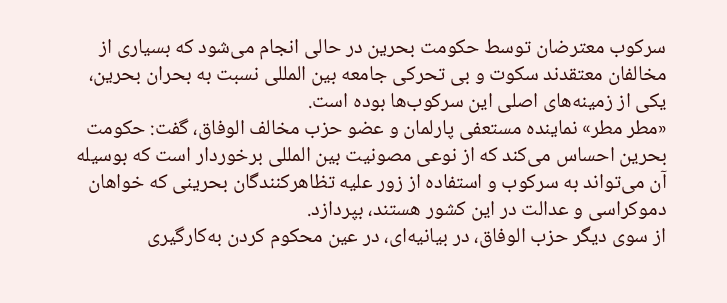سرکوب معترضان توسط حکومت بحرین در حالی انجام می‌شود که بسیاری از مخالفان معتقدند سکوت و بی تحرکی جامعه بین المللی نسبت به بحران بحرین، یکی از زمینه‌های اصلی این سرکوب‌ها بوده است.
«مطر مطر» نماینده مستعفی پارلمان و عضو حزب مخالف الوفاق، گفت: حکومت بحرین احساس می‌کند که از نوعی مصونیت بین المللی برخوردار است که بوسیله آن می‌تواند به سرکوب و استفاده از زور علیه تظاهرکنندگان بحرینی که خواهان دموکراسی و عدالت در این کشور هستند، بپردازد.
از سوی دیگر حزب الوفاق، در بیانیه‌ای، در عین محکوم کردن به‌کارگیری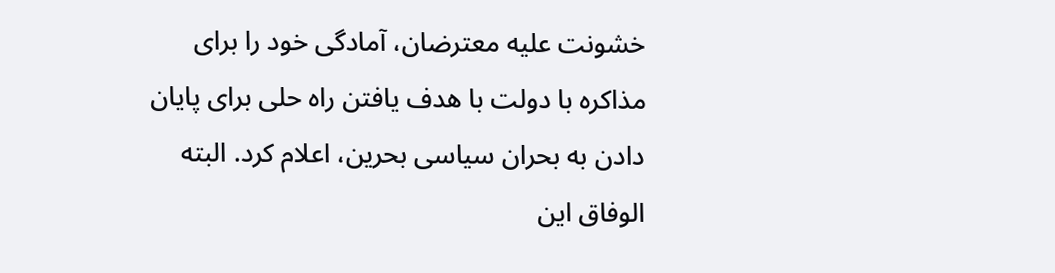خشونت علیه معترضان، آمادگی خود را برای مذاکره با دولت با هدف یافتن راه حلی برای پایان دادن به بحران سیاسی بحرین، اعلام کرد. البته الوفاق این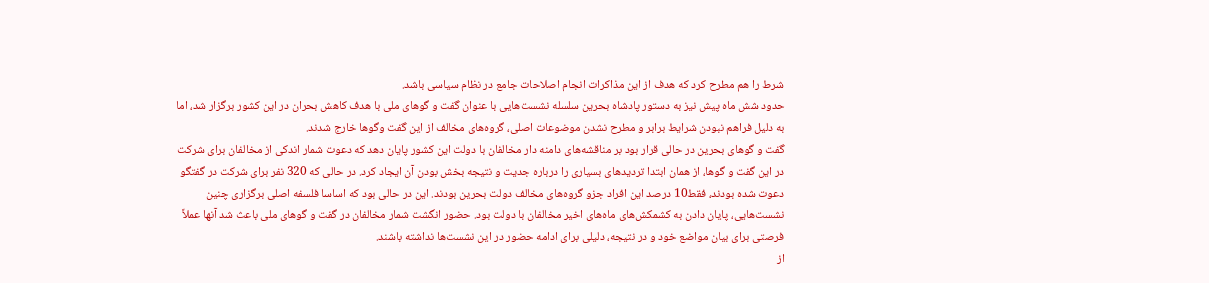شرط را هم مطرح کرد که هدف از این مذاکرات انجام اصلاحات جامع در نظام سیاسی باشد.
حدود شش ماه پیش نیز به دستور پادشاه بحرین سلسله نشست‌هایی با عنوان گفت و گوهای ملی با هدف کاهش بحران در این کشور برگزار شد، اما به دلیل فراهم نبودن شرایط برابر و مطرح نشدن موضوعات اصلی، گروه‌های مخالف از این گفت وگوها خارج شدند.
گفت و گوهای بحرین در حالی قرار بود بر مناقشه‌های دامنه دار مخالفان با دولت این کشور پایان دهد که دعوت شمار اندکی از مخالفان برای شرکت در این گفت و گوها، از همان ابتدا تردیدهای بسیاری را درباره جدیت و نتیجه بخش بودن آن ایجاد کرد. در حالی که 320 نفر برای شرکت در گفتگو دعوت شده بودند، فقط10 درصد این افراد جزو گروه‌های مخالف دولت بحرین بودند. این در حالی بود که اساسا فلسفه اصلی برگزاری چنین نشست‌هایی، پایان دادن به کشمکش‌های ماه‌های اخیر مخالفان با دولت بود. حضور انگشت شمار مخالفان در گفت و گوهای ملی باعث شد آنها عملاً فرصتی برای بیان مواضع خود و در نتیجه، دلیلی برای ادامه حضور در این نشست‌ها نداشته باشند.
از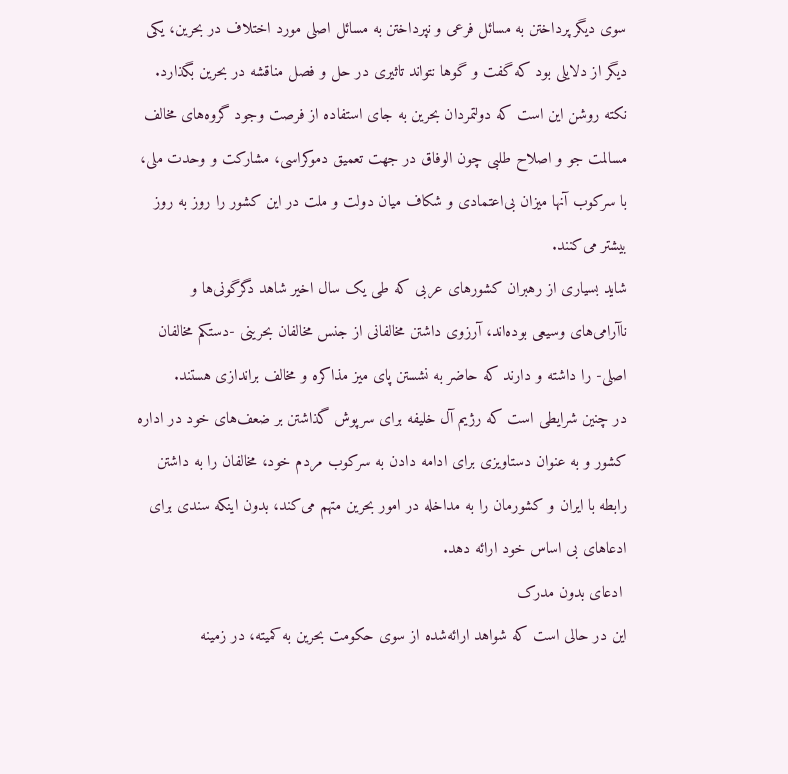سوی دیگر پرداختن به مسائل فرعی و نپرداختن به مسائل اصلی مورد اختلاف در بحرین، یکی دیگر از دلایلی بود که گفت و گوها نتواند تاثیری در حل و فصل مناقشه در بحرین بگذارد.
نکته روشن این است که دولتمردان بحرین به جای استفاده از فرصت وجود گروه‌های مخالف مسالمت جو و اصلاح طلبی چون الوفاق در جهت تعمیق دموکراسی، مشارکت و وحدت ملی، با سرکوب آنها میزان بی‌اعتمادی و شکاف میان دولت و ملت در این کشور را روز به روز بیشتر می‌کنند.
شاید بسیاری از رهبران کشورهای عربی که طی یک سال اخیر شاهد دگرگونی‌ها و ناآرامی‌های وسیعی بوده‌اند، آرزوی داشتن مخالفانی از جنس مخالفان بحرینی -دستکم مخالفان اصلی- را داشته و دارند که حاضر به نشستن پای میز مذاکره و مخالف براندازی هستند.
در چنین شرایطی است که رژیم آل خلیفه برای سرپوش گذاشتن بر ضعف‌های خود در اداره کشور و به عنوان دستاویزی برای ادامه دادن به سرکوب مردم خود، مخالفان را به داشتن رابطه با ایران و کشورمان را به مداخله در امور بحرین متهم می‌کند، بدون اینکه سندی برای ادعاهای بی اساس خود ارائه دهد.
 ادعای بدون مدرک
این در حالی است که شواهد ارائه‌شده از سوی حکومت بحرین به کمیته، در زمینه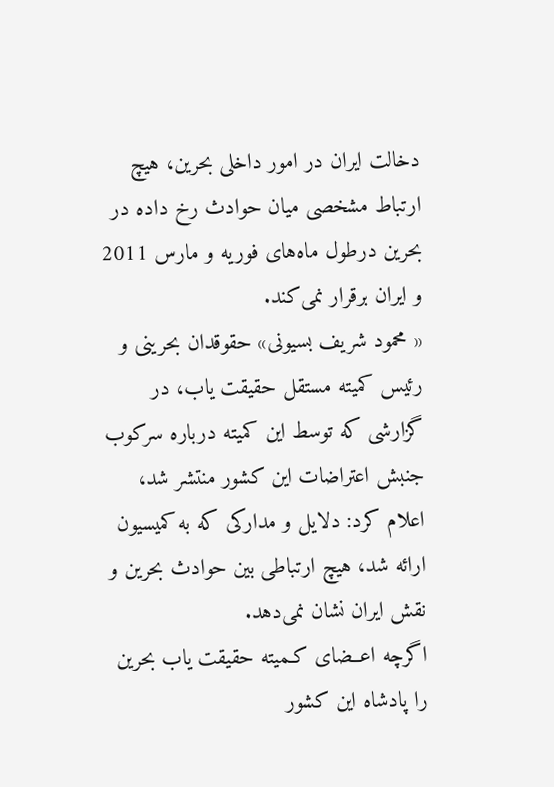دخالت ایران در امور داخلی بحرین، هیچ ارتباط مشخصی میان حوادث رخ داده در بحرین درطول ماه‌های فوریه و مارس 2011 و ایران برقرار نمی‌کند.
« محمود شریف بسیونی» حقوقدان بحرینی و رئیس کمیته مستقل حقیقت یاب، در گزارشی که توسط این کمیته درباره سرکوب جنبش اعتراضات این کشور منتشر شد، اعلام کرد: دلایل و مدارکی که به کمیسیون ارائه شد، هیچ ارتباطی بین حوادث بحرین و نقش ایران نشان نمی‌دهد.
اگرچه اعــضای کـمیته حقیقت یاب بحرین را پادشاه این کشور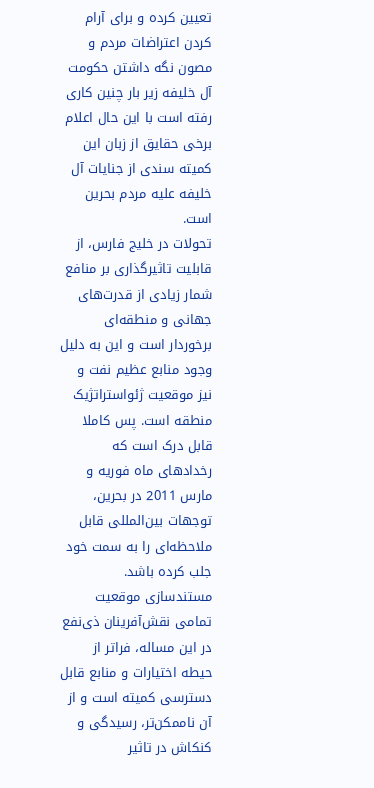تعیین کرده و برای آرام کردن اعتراضات مردم و مصون نگه داشتن حکومت آل خلیفه زیر بار چنین کاری رفته است با این حال اعلام برخی حقایق از زبان این کمیته سندی از جنایات آل خلیفه علیه مردم بحرین است.
تحولات در خلیج فارس، از قابلیت تاثیرگذاری بر منافع شمار زیادی از قدرت‌های جهانی و منطقه‌ای برخوردار است و این به دلیل وجود منابع عظیم نفت و نیز موقعیت ژئواستراتژیک منطقه است. پس کاملا قابل درک است که رخدادهای ماه فوریه و مارس 2011 در بحرین، توجهات بین‌المللی قابل ملاحظه‌ای را به سمت خود جلب کرده باشد. مستندسازی موقعیت تمامی نقش‌آفرینان ذی‌نفع در این مساله، فراتر از حیطه اختیارات و منابع قابل دسترسی کمیته است و از آن ناممکن‌تر، رسیدگی و کنکاش در تاثیر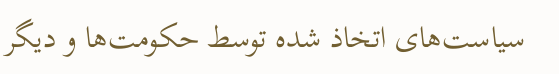سیاست‌های اتخاذ شده توسط حکومت‌ها و دیگر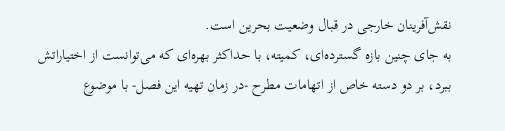نقش‌آفرینان خارجی در قبال وضعیت بحرین است.
به جای چنین بازه گسترده‌ای، کمیته، با حداکثر بهره‌ای که می‌توانست از اختیاراتش ببرد، بر دو دسته خاص از اتهامات مطرح -در زمان تهیه این فصل- با موضوع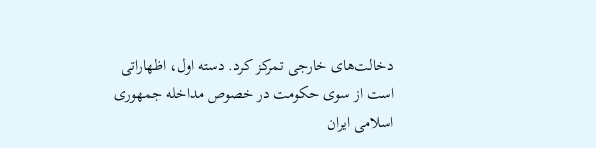دخالت‌های خارجی تمرکز کرد. دسته اول، اظهاراتی است از سوی حکومت در خصوص مداخله جمهوری اسلامی ایران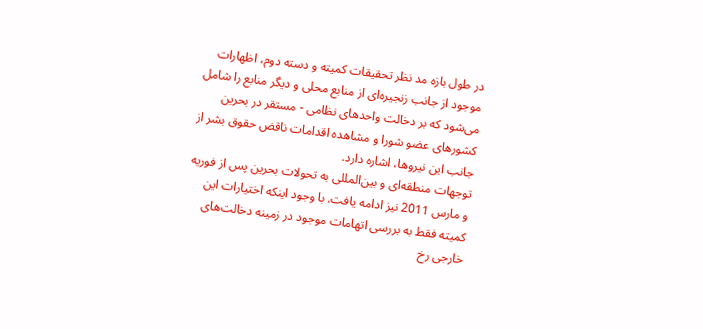در طول بازه مد نظر تحقیقات کمیته و دسته دوم، اظهارات موجود از جانب زنجیره‌ای از منابع محلی و دیگر منابع را شامل می‌شود که بر دخالت واحدهای نظامی - مستقر در بحرین کشورهای عضو شورا و مشاهده اقدامات ناقض حقوق بشر از جانب این نیروها، اشاره دارد.
توجهات منطقه‌ای و بین‌المللی به تحولات بحرین پس از فوریه و مارس 2011 نیز ادامه یافت. با وجود اینکه اختیارات این کمیته فقط به بررسی اتهامات موجود در زمینه دخالت‌های خارجی رخ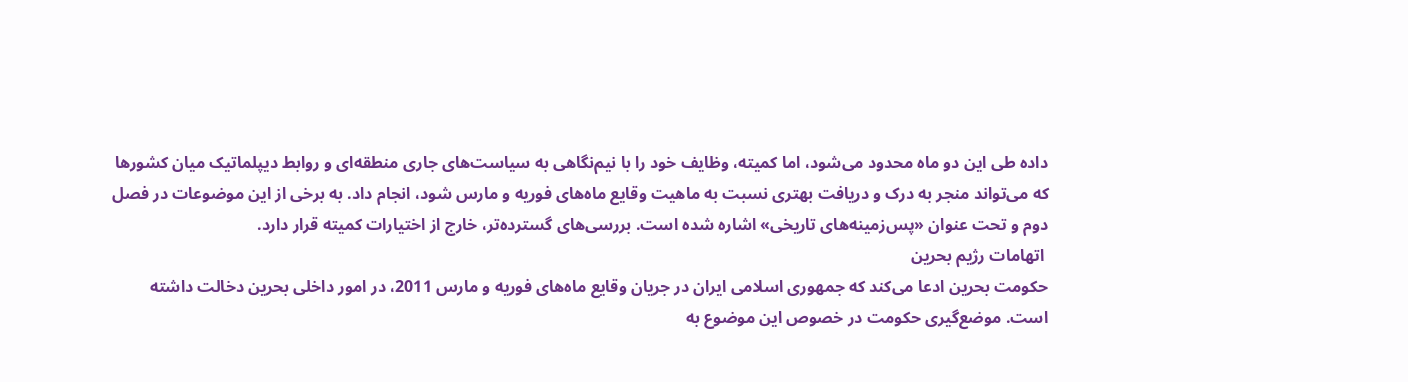داده طی این دو ماه محدود می‌شود، اما کمیته، وظایف خود را با نیم‌نگاهی به سیاست‌های جاری منطقه‌ای و روابط دیپلماتیک میان کشورها که می‌تواند منجر به درک و دریافت بهتری نسبت به ماهیت وقایع ماه‌های فوریه و مارس شود، انجام داد. به برخی از این موضوعات در فصل دوم و تحت عنوان «پس‌زمینه‌های تاریخی» اشاره شده است. بررسی‌های گسترده‌تر، خارج از اختیارات کمیته قرار دارد.
 اتهامات رژیم بحرین
حکومت بحرین ادعا می‌کند که جمهوری اسلامی ایران در جریان وقایع ماه‌های فوریه و مارس 2011، در امور داخلی بحرین دخالت داشته است. موضع‌گیری حکومت در خصوص این موضوع به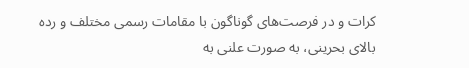کرات و در فرصت‌های گوناگون با مقامات رسمی مختلف و رده بالای بحرینی، به صورت علنی به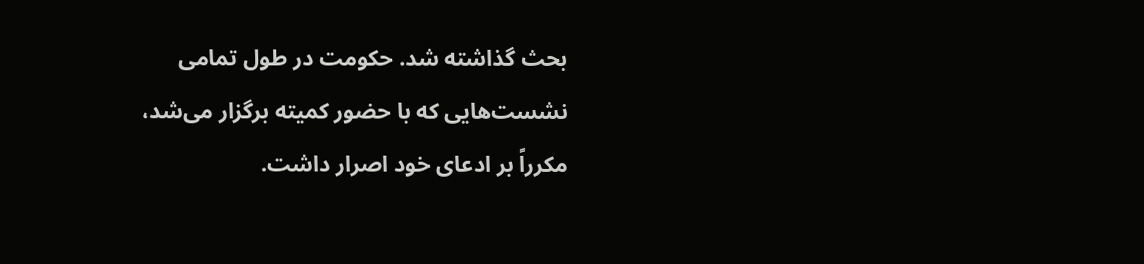بحث گذاشته شد. حکومت در طول تمامی نشست‌هایی که با حضور کمیته برگزار می‌شد، مکرراً بر ادعای خود اصرار داشت.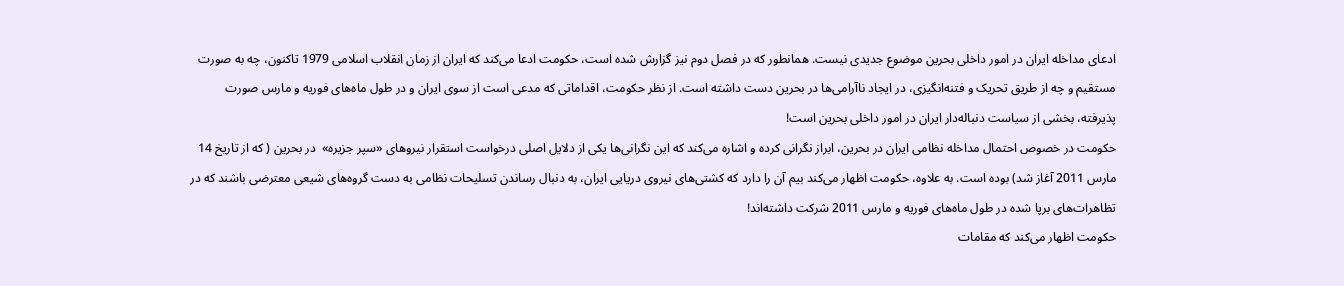ادعای مداخله ایران در امور داخلی بحرین موضوع جدیدی نیست. همانطور که در فصل دوم نیز گزارش شده است، حکومت ادعا می‌کند که ایران از زمان انقلاب اسلامی 1979 تاکنون، چه به صورت مستقیم و چه از طریق تحریک و فتنه‌انگیزی، در ایجاد ناآرامی‌ها در بحرین دست داشته است. از نظر حکومت، اقداماتی که مدعی است از سوی ایران و در طول ماه‌های فوریه و مارس صورت پذیرفته، بخشی از سیاست دنباله‌دار ایران در امور داخلی بحرین است!
حکومت در خصوص احتمال مداخله نظامی ایران در بحرین، ابراز نگرانی کرده و اشاره می‌کند که این نگرانی‌ها یکی از دلایل اصلی درخواست استقرار نیروهای «سپر جزیره»  در بحرین ( که از تاریخ 14 مارس 2011 آغاز شد) بوده است. به علاوه، حکومت اظهار می‌کند بیم آن را دارد که کشتی‌های نیروی دریایی ایران، به دنبال رساندن تسلیحات نظامی به دست گروه‌های شیعی معترضی باشند که در تظاهرات‌های برپا شده در طول ماه‌های فوریه و مارس 2011 شرکت داشته‌اند!
حکومت اظهار می‌کند که مقامات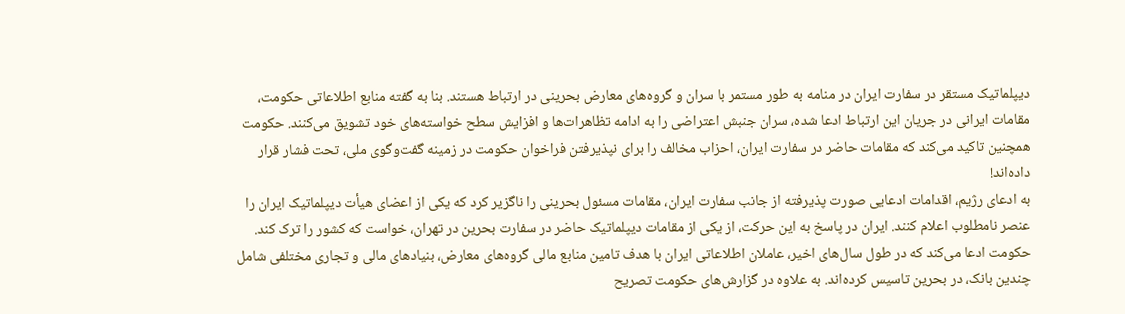دیپلماتیک مستقر در سفارت ایران در منامه به طور مستمر با سران و گروه‌های معارض بحرینی در ارتباط هستند. بنا به گفته منابع اطلاعاتی حکومت، مقامات ایرانی در جریان این ارتباط ادعا شده، سران جنبش اعتراضی را به ادامه تظاهرات‌ها و افزایش سطح خواسته‌های خود تشویق می‌کنند. حکومت همچنین تاکید می‌کند که مقامات حاضر در سفارت ایران، احزاب مخالف را برای نپذیرفتن فراخوان حکومت در زمینه گفت‌وگوی ملی، تحت فشار قرار داده‌اند!
به ادعای رژیم، اقدامات ادعایی صورت پذیرفته از جانب سفارت ایران، مقامات مسئول بحرینی را ناگزیر کرد که یکی از اعضای هیأت دیپلماتیک ایران را عنصر نامطلوب اعلام کنند. ایران در پاسخ به این حرکت، از یکی از مقامات دیپلماتیک حاضر در سفارت بحرین در تهران، خواست که کشور را ترک کند.
حکومت ادعا می‌کند که در طول سال‌های اخیر، عاملان اطلاعاتی ایران با هدف تامین منابع مالی گروه‌های معارض، بنیادهای مالی و تجاری مختلفی شامل چندین بانک، در بحرین تاسیس کرده‌اند. به علاوه در گزارش‌های حکومت تصریح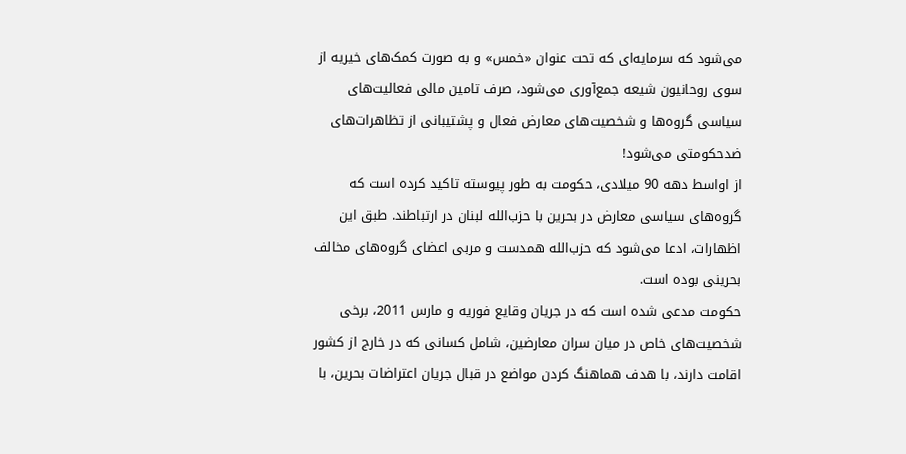می‌شود که سرمایه‌ای که تحت عنوان «خمس» و به صورت کمک‌های خیریه از سوی روحانیون شیعه جمع‌آوری می‌شود، صرف تامین مالی فعالیت‌های سیاسی گروه‌ها و شخصیت‌های معارض فعال و پشتیبانی از تظاهرات‌های ضدحکومتی می‌شود!
از اواسط دهه 90 میلادی، حکومت به طور پیوسته تاکید کرده است که گروه‌های سیاسی معارض در بحرین با حزب‌الله لبنان در ارتباطند. طبق این اظهارات، ادعا می‌شود که حزب‌الله همدست و مربی اعضای گروه‌های مخالف بحرینی بوده است.
حکومت مدعی شده است که در جریان وقایع فوریه و مارس 2011، برخی شخصیت‌های خاص در میان سران معارضین، شامل کسانی که در خارج از کشور اقامت دارند، با هدف هماهنگ کردن مواضع در قبال جریان اعتراضات بحرین، با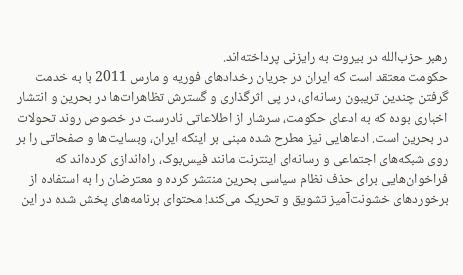رهبر حزب‌الله در بیروت به رایزنی پرداخته‌اند.
حکومت معتقد است که ایران در جریان رخدادهای فوریه و مارس 2011 با به خدمت گرفتن چندین تریبون رسانه‌ای، در پی اثرگذاری و گسترش تظاهرات‌ها در بحرین و انتشار اخباری بوده که به ادعای حکومت، سرشار از اطلاعاتی نادرست در خصوص روند تحولات در بحرین است. ادعاهایی نیز مطرح شده مبنی بر اینکه ایران، وبسایت‌ها و صفحاتی را بر روی شبکه‌های اجتماعی و رسانه‌ای اینترنت مانند فیس‌بوک، راه‌اندازی کرده‌اند که فراخوان‌هایی برای حذف نظام سیاسی بحرین منتشر کرده و معترضان را به استفاده از برخوردهای خشونت‌آمیز تشویق و تحریک می‌کند! محتوای برنامه‌های پخش شده در این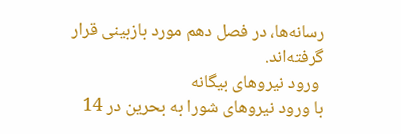رسانه‌ها، در فصل دهم مورد بازبینی قرار گرفته‌اند.
 ورود نیروهای بیگانه
با ورود نیروهای شورا به بحرین در 14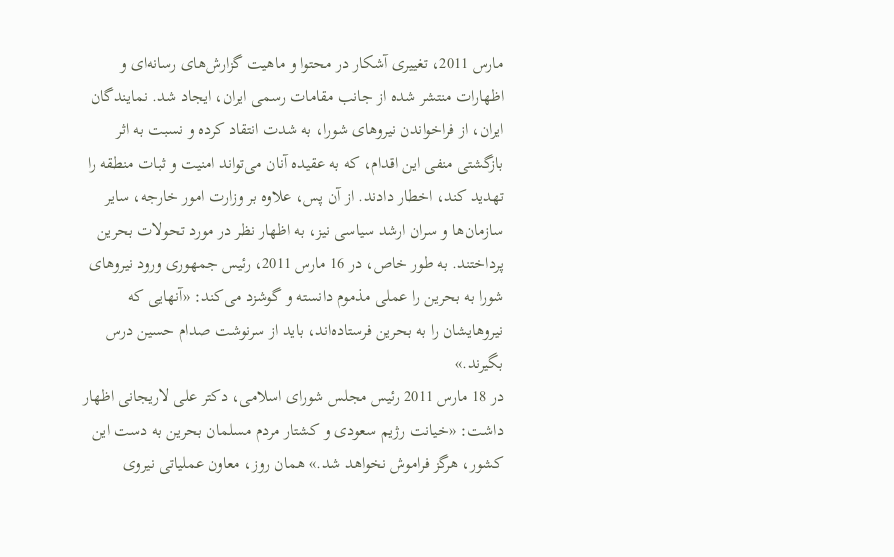مارس 2011، تغییری آشکار در محتوا و ماهیت گزارش‌های رسانه‌ای و اظهارات منتشر شده از جانب مقامات رسمی ایران، ایجاد شد. نمایندگان ایران، از فراخواندن نیروهای شورا، به شدت انتقاد کرده و نسبت به اثر بازگشتی منفی این اقدام، که به عقیده آنان می‌تواند امنیت و ثبات منطقه را تهدید کند، اخطار دادند. از آن پس، علاوه بر وزارت امور خارجه، سایر سازمان‌ها و سران ارشد سیاسی نیز، به اظهار نظر در مورد تحولات بحرین پرداختند. به طور خاص، در 16 مارس 2011، رئیس جمهوری ورود نیروهای شورا به بحرین را عملی مذموم دانسته و گوشزد می‌کند: «آنهایی که نیروهایشان را به بحرین فرستاده‌اند، باید از سرنوشت صدام حسین درس بگیرند.»
در 18 مارس 2011 رئیس مجلس شورای اسلامی، دکتر علی لاریجانی اظهار داشت: «خیانت رژیم سعودی و کشتار مردم مسلمان بحرین به دست این کشور، هرگز فراموش نخواهد شد.» همان روز، معاون عملیاتی نیروی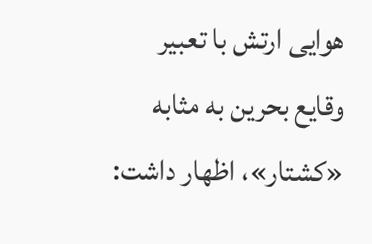هوایی ارتش با تعبیر وقایع بحرین به مثابه «کشتار»، اظهار داشت: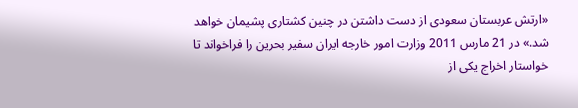«ارتش عربستان سعودی از دست داشتن در چنین کشتاری پشیمان خواهد شد.» در 21 مارس 2011 وزارت امور خارجه ایران سفیر بحرین را فراخواند تا خواستار اخراج یکی از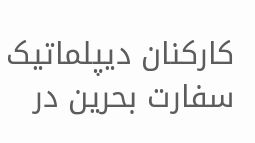کارکنان دیپلماتیک سفارت بحرین در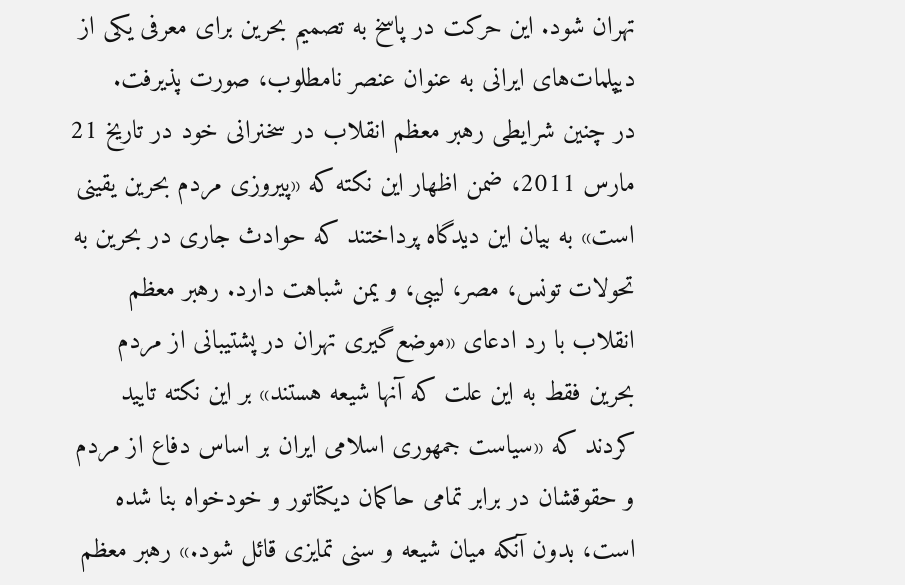تهران شود. این حرکت در پاسخ به تصمیم بحرین برای معرفی یکی از دیپلمات‌های ایرانی به عنوان عنصر نامطلوب، صورت پذیرفت.
در چنین شرایطی رهبر معظم انقلاب در سخنرانی خود در تاریخ 21 مارس 2011، ضمن اظهار این نکته که «پیروزی مردم بحرین یقینی است» به بیان این دیدگاه پرداختند که حوادث جاری در بحرین به تحولات تونس، مصر، لیبی، و یمن شباهت دارد. رهبر معظم انقلاب با رد ادعای «موضع‌گیری تهران در پشتیبانی از مردم بحرین فقط به این علت که آنها شیعه هستند» بر این نکته تایید کردند که «سیاست جمهوری اسلامی ایران بر اساس دفاع از مردم و حقوقشان در برابر تمامی حاکمان دیکتاتور و خودخواه بنا شده است، بدون آنکه میان شیعه و سنی تمایزی قائل شود.» رهبر معظم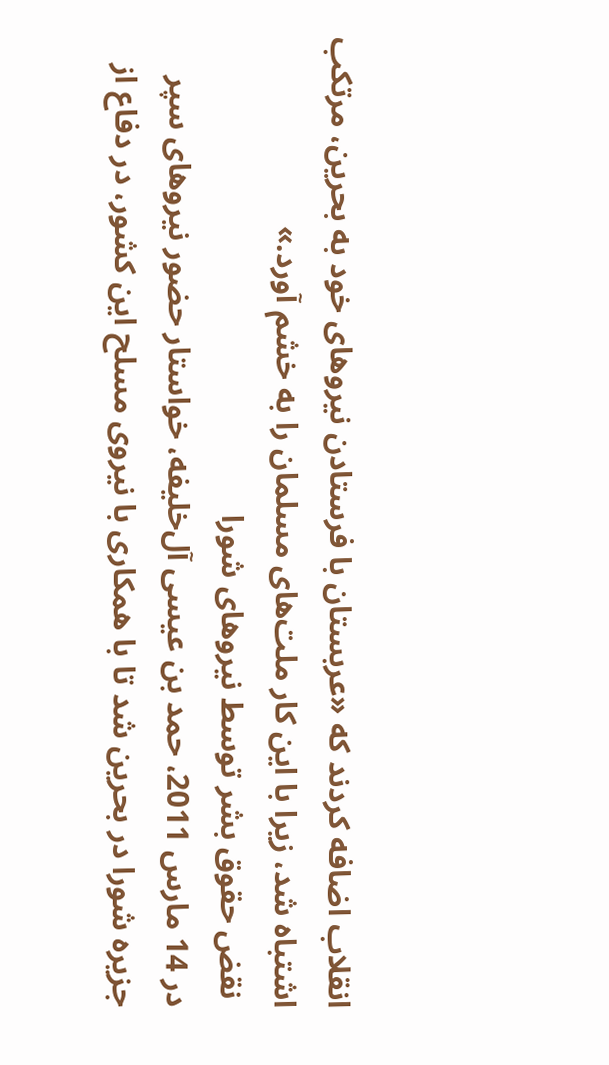انقلاب اضافه کردند که «عربستان با فرستادن نیروهای خود به بحرین، مرتکب اشتباه شد، زیرا با این کار ملت‌های مسلمان را به خشم آورد.»
 نقض حقوق بشر توسط نیروهای شورا
در 14 مارس 2011، حمد بن عیسی آل‌خلیفه، خواستار حضور نیروهای سپر جزیره شورا در بحرین شد تا با همکاری با نیروی مسلح این کشور، در دفاع از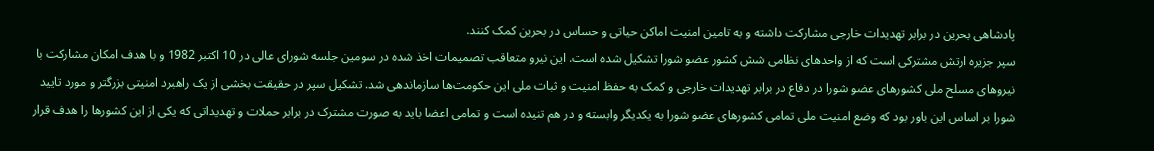پادشاهی بحرین در برابر تهدیدات خارجی مشارکت داشته و به تامین امنیت اماکن حیاتی و حساس در بحرین کمک کنند.
سپر جزیره ارتش مشترکی است که از واحدهای نظامی شش کشور عضو شورا تشکیل شده است. این نیرو متعاقب تصمیمات اخذ شده در سومین جلسه شورای عالی در 10 اکتبر 1982 و با هدف امکان مشارکت با نیروهای مسلح ملی کشورهای عضو شورا در دفاع در برابر تهدیدات خارجی و کمک به حفظ امنیت و ثبات ملی این حکومت‌ها سازماندهی شد. تشکیل سپر در حقیقت بخشی از یک راهبرد امنیتی بزرگتر و مورد تایید شورا بر اساس این باور بود که وضع امنیت ملی تمامی کشورهای عضو شورا به یکدیگر وابسته و در هم تنیده است و تمامی اعضا باید به صورت مشترک در برابر حملات و تهدیداتی که یکی از این کشورها را هدف قرار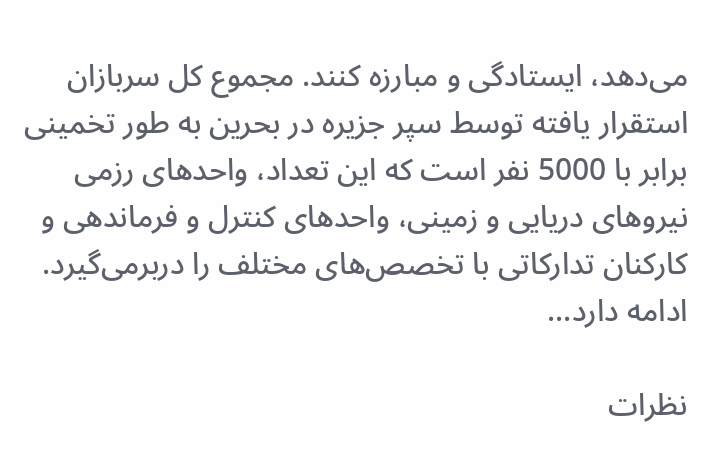می‌دهد، ایستادگی و مبارزه کنند. مجموع کل سربازان استقرار یافته توسط سپر جزیره در بحرین به طور تخمینی برابر با 5000 نفر است که این تعداد، واحدهای رزمی نیروهای دریایی و زمینی، واحدهای کنترل و فرماندهی و کارکنان تدارکاتی با تخصص‌های مختلف را دربرمی‌گیرد.          ادامه دارد...

نظرات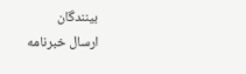بینندگان
ارسال خبرنامه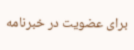برای عضویت در خبرنامه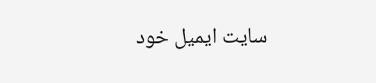سایت ایمیل خود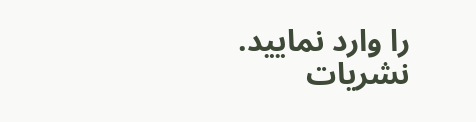را وارد نمایید.
نشریات